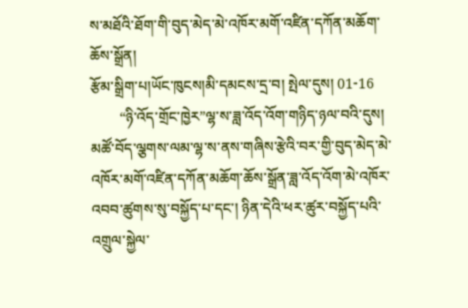ས་མཐོའི་ཐོག་གི་བུད་མེད་མེ་འཁོར་མགོ་འཛིན་དཀོན་མཆོག་ཆོས་སྒྲོན།
རྩོམ་སྒྲིག་པ།ཡོང་ཁུངས།མི་དམངས་དྲ་བ། སྤེལ་དུས། 01-16
        “ཉི་འོད་གྲོང་ཁྱེར”ལྷ་ས་ཟླ་འོད་འོག་གཉིད་ཉལ་བའི་དུས། མཚོ་བོད་ལྕགས་ལམ་ལྷ་ས་ནས་གཞིས་རྩེའི་བར་གྱི་བུད་མེད་མེ་འཁོར་མགོ་འཛིན་དཀོན་མཆོག་ཆོས་སྒྲོན་ཟླ་འོད་འོག་མེ་འཁོར་འབབ་ཚུགས་སུ་བསྐྱོད་པ་དང་། ཉིན་དེའི་ཕར་ཚུར་བསྐྱོད་པའི་འགྲུལ་སྐྱེལ་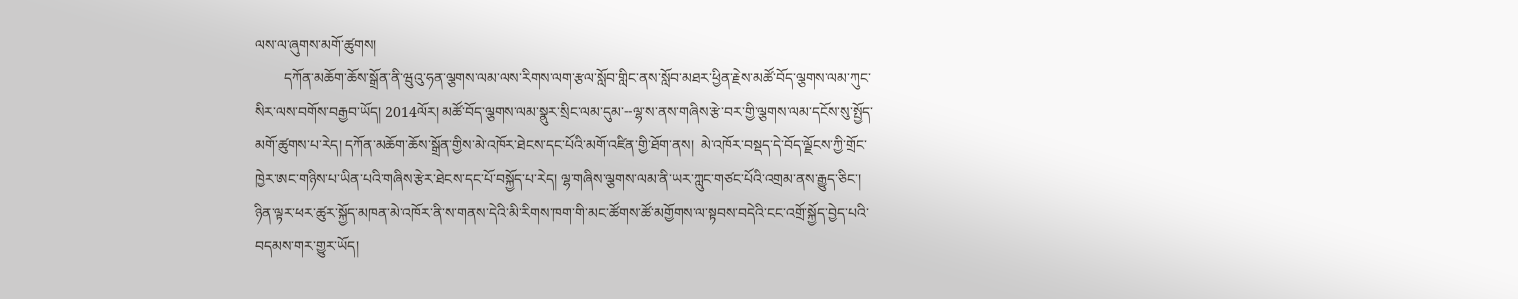ལས་ལ་ཞུགས་མགོ་ཚུགས།
        དཀོན་མཆོག་ཆོས་སྒྲོན་ནི་ཝུའུ་ཧན་ལྕགས་ལམ་ལས་རིགས་ལག་རྩལ་སློབ་གླིང་ནས་སློབ་མཐར་ཕྱིན་རྗེས་མཚོ་བོད་ལྕགས་ལམ་ཀུང་སིར་ལས་བགོས་བརྒྱབ་ཡོད། 2014ལོར། མཚོ་བོད་ལྕགས་ལམ་སྣུར་སྲིང་ལམ་དུམ་--ལྷ་ས་ནས་གཞིས་རྩེ་བར་གྱི་ལྕགས་ལམ་དངོས་སུ་སྤྱོད་མགོ་ཚུགས་པ་རེད། དཀོན་མཆོག་ཆོས་སྒྲོན་གྱིས་མེ་འཁོར་ཐེངས་དང་པོའི་མགོ་འཛིན་གྱི་ཐོག་ནས།  མེ་འཁོར་བསྡད་དེ་བོད་ལྗོངས་ཀྱི་གྲོང་ཁྱེར་ཨང་གཉིས་པ་ཡིན་པའི་གཞིས་རྩེར་ཐེངས་དང་པོ་བསྐྱོད་པ་རེད། ལྷ་གཞིས་ལྕགས་ལམ་ནི་ཡར་ཀླུང་གཙང་པོའི་འགྲམ་ནས་རྒྱུད་ཅིང་། ཉིན་ལྟར་ཕར་ཚུར་སྐྱོད་མཁན་མེ་འཁོར་ནི་ས་གནས་དེའི་མི་རིགས་ཁག་གི་མང་ཚོགས་ཚོ་མགྱོགས་ལ་སྟབས་བདེའི་ངང་འགྲོ་སྐྱོད་བྱེད་པའི་བདམས་གར་གྱུར་ཡོད།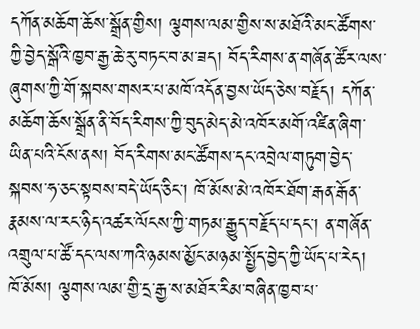དཀོན་མཆོག་ཆོས་སྒྲོན་གྱིས། ལྕགས་ལམ་གྱིས་ས་མཐོའི་མང་ཚོགས་ཀྱི་བྱེད་སྒོའི་ཁྱབ་རྒྱ་ཆེ་རུ་བཏང་བ་མ་ཟད། བོད་རིགས་ན་གཞོན་ཚོར་ལས་ཞུགས་ཀྱི་གོ་སྐབས་གསར་པ་མཁོ་འདོན་བྱས་ཡོད་ཅེས་བརྗོད། དཀོན་མཆོག་ཆོས་སྒྲོན་ནི་བོད་རིགས་ཀྱི་བུད་མེད་མེ་འཁོར་མགོ་འཛིན་ཞིག་ཡིན་པའི་ངོས་ནས། བོད་རིགས་མང་ཚོགས་དང་འབྲེལ་གཏུག་བྱེད་སྐབས་ཧ་ཅང་སྟབས་བདེ་ཡོད་ཅིང་། ཁོ་མོས་མེ་འཁོར་ཐོག་རྒན་རྒོན་རྣམས་ལ་རང་ཉིད་འཚར་ལོངས་ཀྱི་གཏམ་རྒྱུད་བརྗོད་པ་དང་། ན་གཞོན་འགྲུལ་པ་ཚོ་དང་ལས་ཀའི་ཉམས་མྱོང་མཉམ་སྤྱོད་བྱེད་ཀྱི་ཡོད་པ་རེད། ཁོ་མོས། ལྕགས་ལམ་གྱི་དྲ་རྒྱ་ས་མཐོར་རིམ་བཞིན་ཁྱབ་པ་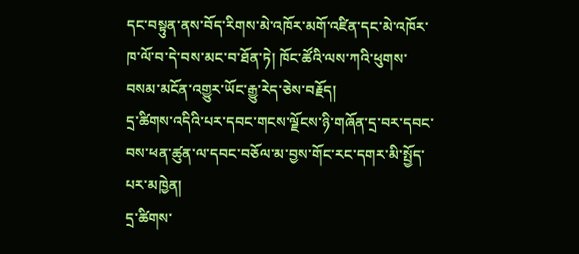དང་བསྟུན་ནས་བོད་རིགས་མེ་འཁོར་མགོ་འཛིན་དང་མེ་འཁོར་ཁ་ལོ་བ་དེ་བས་མང་བ་ཐོན་ཏེ། ཁོང་ཚོའི་ལས་ཀའི་ཕུགས་བསམ་མངོན་འགྱུར་ཡོང་རྒྱུ་རེད་ཅེས་བརྗོད།
དྲ་ཚིགས་འདིའི་པར་དབང་གངས་ལྗོངས་ཉི་གཞོན་དྲ་བར་དབང་བས་ཕན་ཚུན་ལ་དབང་བཅོལ་མ་བྱས་གོང་རང་དགར་མི་སྤྱོད་པར་མཁྱེན།
དྲ་ཚིགས་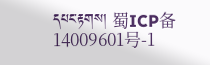དཔང་རྟགས། 蜀ICP备14009601号-1